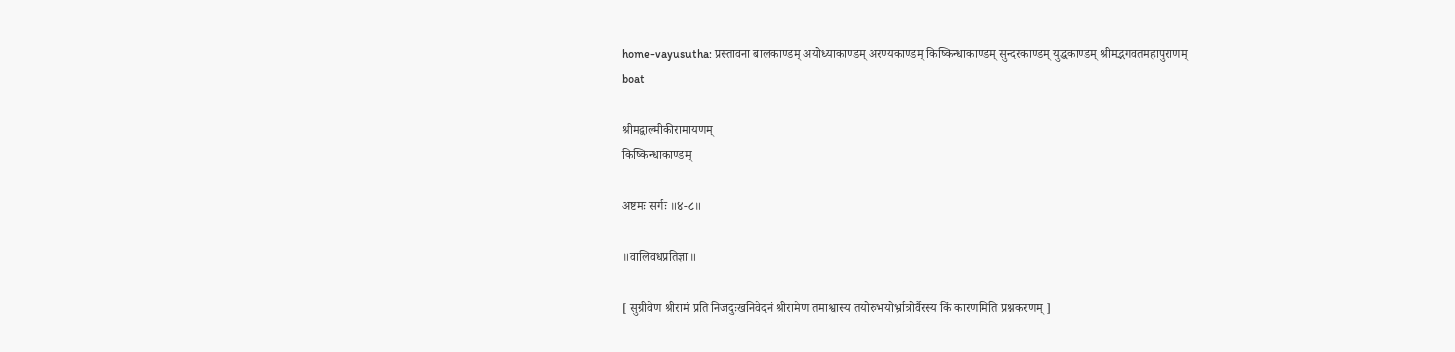home-vayusutha: प्रस्तावना बालकाण्डम् अयोध्याकाण्डम् अरण्यकाण्डम् किष्किन्धाकाण्डम् सुन्दरकाण्डम् युद्धकाण्डम् श्रीमद्भगवतमहापुराणम्
boat

श्रीमद्वाल्मीकीरामायणम्
किष्किन्धाकाण्डम्

अष्टमः सर्गः ॥४-८॥

॥वालिवधप्रतिज्ञा॥

[ सुग्रीवेण श्रीरामं प्रति निजदुःखनिवेदनं श्रीरामेण तमाश्वास्य तयोरुभयोर्भ्रात्रोर्वैरस्य किं कारणमिति प्रश्नकरणम् ]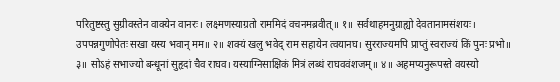परितुष्टस्तु सुग्रीवस्तेन वाक्येन वानरः। लक्ष्मणस्याग्रतो राममिदं वचनमब्रवीत्॥ १॥ सर्वथाहमनुग्राह्यो देवतानामसंशयः। उपपन्नगुणोपेतः सखा यस्य भवान् मम॥ २॥ शक्यं खलु भवेद् राम सहायेन त्वयानघ। सुरराज्यमपि प्राप्तुं स्वराज्यं किं पुनः प्रभो॥ ३॥ सोऽहं सभाज्यो बन्धूनां सुहृदां चैव राघव। यस्याग्निसाक्षिकं मित्रं लब्धं राघववंशजम्॥ ४॥ अहमप्यनुरूपस्ते वयस्यो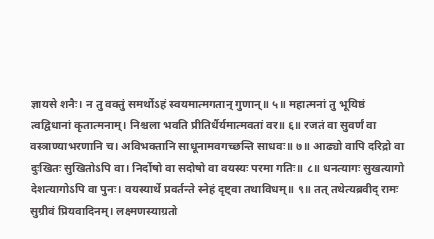ज्ञायसे शनैः। न तु वक्तुं समर्थोऽहं स्वयमात्मगतान् गुणान्॥ ५॥ महात्मनां तु भूयिष्ठं त्वद्विधानां कृतात्मनाम्। निश्चला भवति प्रीतिर्धैर्यमात्मवतां वर॥ ६॥ रजतं वा सुवर्णं वा वस्त्राण्याभरणानि च। अविभक्तानि साधूनामवगच्छन्ति साधवः॥ ७॥ आढ्यो वापि दरिद्रो वा दुःखितः सुखितोऽपि वा। निर्दोषो वा सदोषो वा वयस्यः परमा गतिः॥ ८॥ धनत्यागः सुखत्यागो देशत्यागोऽपि वा पुनः। वयस्यार्थे प्रवर्तन्ते स्नेहं दृष्ट्वा तथाविधम्॥ ९॥ तत् तथेत्यब्रवीद् रामः सुग्रीवं प्रियवादिनम्। लक्ष्मणस्याग्रतो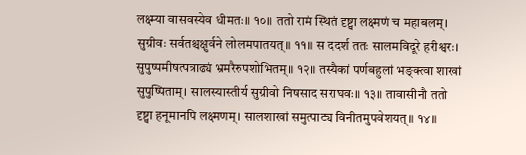लक्ष्म्या वासवस्येव धीमतः॥ १०॥ ततो रामं स्थितं दृष्ट्वा लक्ष्मणं च महाबलम्। सुग्रीवः सर्वतश्चक्षुर्वने लोलमपातयत्॥ ११॥ स ददर्श ततः सालमविदूरे हरीश्वरः। सुपुष्पमीषत्पत्राढ्यं भ्रमरैरुपशोभितम्॥ १२॥ तस्यैकां पर्णबहुलां भङ्‍क्त्वा शाखां सुपुष्पिताम्। सालस्यास्तीर्य सुग्रीवो निषसाद सराघवः॥ १३॥ तावासीनौ ततो दृष्ट्वा हनूमानपि लक्ष्मणम्। सालशाखां समुत्पाट्य विनीतमुपवेशयत्॥ १४॥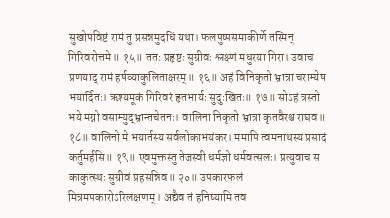सुखोपविष्टं रामं तु प्रसन्नमुदधिं यथा। फलपुष्पसमाकीर्णे तस्मिन् गिरिवरोत्तमे॥ १५॥ ततः प्रहृष्टः सुग्रीवः श्लक्ष्णं मधुरया गिरा। उवाच प्रणयाद् रामं हर्षव्याकुलिताक्षरम्॥ १६॥ अहं विनिकृतो भ्रात्रा चराम्येष भयार्दितः। ऋश्यमूकं गिरिवरं हृतभार्यः सुदुःखितः॥ १७॥ सोऽहं त्रस्तो भये मग्नो वसाम्युद्भ्रान्तचेतनः। वालिना निकृतो भ्रात्रा कृतवैरश्च राघव॥ १८॥ वालिनो मे भयार्तस्य सर्वलोकाभयंकर। ममापि त्वमनाथस्य प्रसादं कर्तुमर्हसि॥ १९॥ एवमुक्तस्तु तेजस्वी धर्मज्ञो धर्मवत्सलः। प्रत्युवाच स काकुत्स्थः सुग्रीवं प्रहसन्निव॥ २०॥ उपकारफलं मित्रमपकारोऽरिलक्षणम्। अद्यैव तं हनिष्यामि तव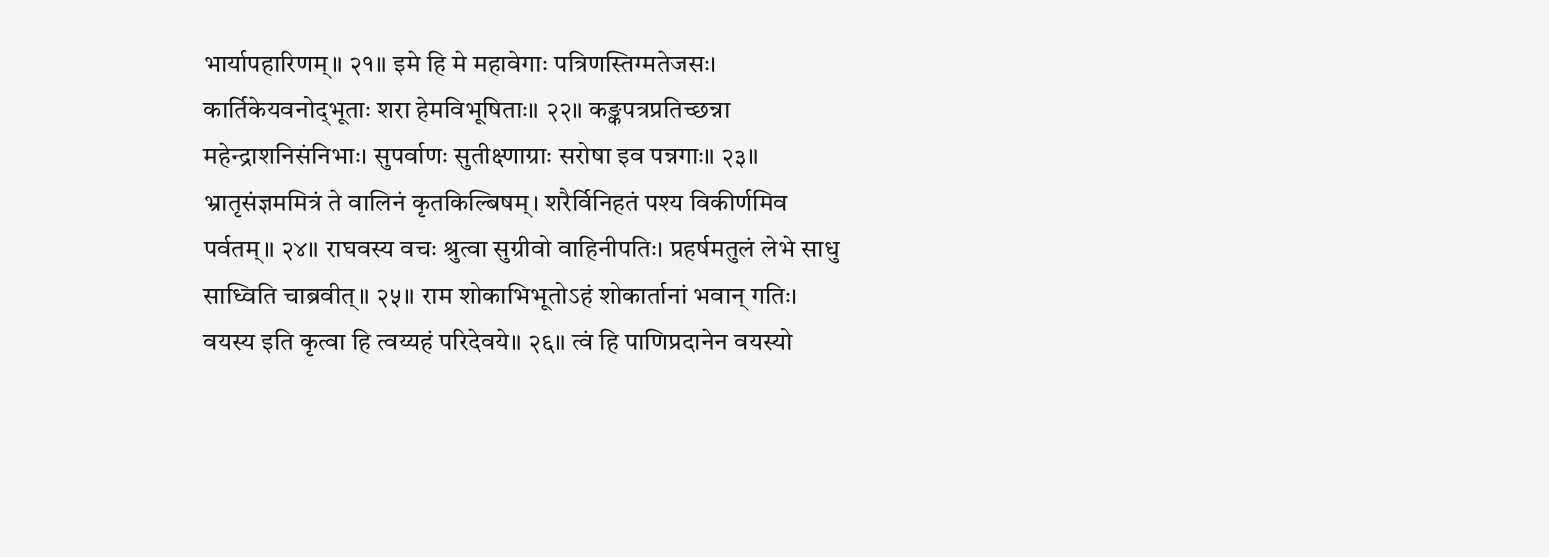भार्यापहारिणम्॥ २१॥ इमे हि मे महावेगाः पत्रिणस्तिग्मतेजसः। कार्तिकेयवनोद‍्भूताः शरा हेमविभूषिताः॥ २२॥ कङ्कपत्रप्रतिच्छन्ना महेन्द्राशनिसंनिभाः। सुपर्वाणः सुतीक्ष्णाग्राः सरोषा इव पन्नगाः॥ २३॥ भ्रातृसंज्ञममित्रं ते वालिनं कृतकिल्बिषम्। शरैर्विनिहतं पश्य विकीर्णमिव पर्वतम्॥ २४॥ राघवस्य वचः श्रुत्वा सुग्रीवो वाहिनीपतिः। प्रहर्षमतुलं लेभे साधु साध्विति चाब्रवीत्॥ २५॥ राम शोकाभिभूतोऽहं शोकार्तानां भवान् गतिः। वयस्य इति कृत्वा हि त्वय्यहं परिदेवये॥ २६॥ त्वं हि पाणिप्रदानेन वयस्यो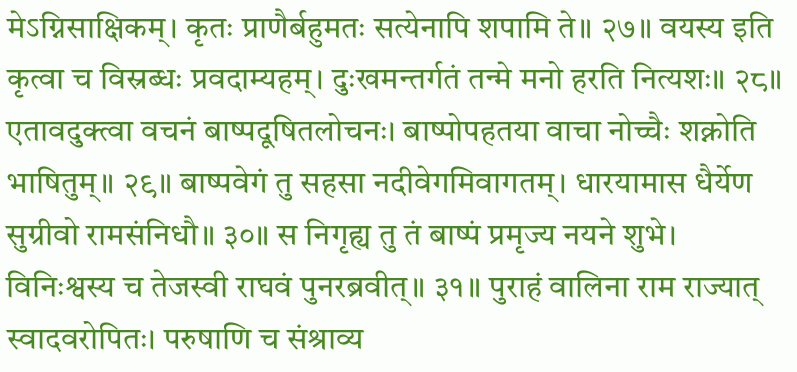मेऽग्निसाक्षिकम्। कृतः प्राणैर्बहुमतः सत्येनापि शपामि ते॥ २७॥ वयस्य इति कृत्वा च विस्रब्धः प्रवदाम्यहम्। दुःखमन्तर्गतं तन्मे मनो हरति नित्यशः॥ २८॥ एतावदुक्त्वा वचनं बाष्पदूषितलोचनः। बाष्पोपहतया वाचा नोच्चैः शक्नोति भाषितुम्॥ २९॥ बाष्पवेगं तु सहसा नदीवेगमिवागतम्। धारयामास धैर्येण सुग्रीवो रामसंनिधौ॥ ३०॥ स निगृह्य तु तं बाष्पं प्रमृज्य नयने शुभे। विनिःश्वस्य च तेजस्वी राघवं पुनरब्रवीत्॥ ३१॥ पुराहं वालिना राम राज्यात् स्वादवरोपितः। परुषाणि च संश्राव्य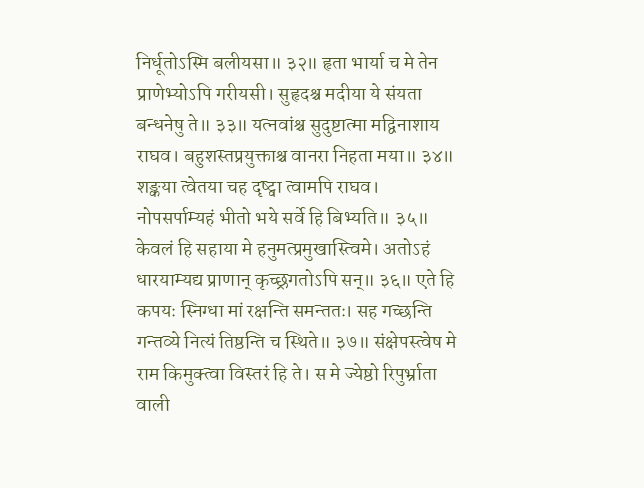निर्धूतोऽस्मि बलीयसा॥ ३२॥ हृता भार्या च मे तेन प्राणेभ्योऽपि गरीयसी। सुहृदश्च मदीया ये संयता बन्धनेषु ते॥ ३३॥ यत्नवांश्च सुदुष्टात्मा मद्विनाशाय राघव। बहुशस्तप्रयुक्ताश्च वानरा निहता मया॥ ३४॥ शङ्कया त्वेतया चह दृष्ट्वा त्वामपि राघव। नोपसर्पाम्यहं भीतो भये सर्वे हि बिभ्यति॥ ३५॥ केवलं हि सहाया मे हनुमत्प्रमुखास्त्विमे। अतोऽहं धारयाम्यद्य प्राणान् कृच्छ्रगतोऽपि सन्॥ ३६॥ एते हि कपयः स्निग्धा मां रक्षन्ति समन्ततः। सह गच्छन्ति गन्तव्ये नित्यं तिष्ठन्ति च स्थिते॥ ३७॥ संक्षेपस्त्वेष मे राम किमुक्त्वा विस्तरं हि ते। स मे ज्येष्ठो रिपुर्भ्राता वाली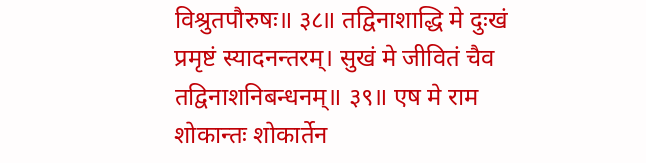विश्रुतपौरुषः॥ ३८॥ तद्विनाशाद्धि मे दुःखं प्रमृष्टं स्यादनन्तरम्। सुखं मे जीवितं चैव तद्विनाशनिबन्धनम्॥ ३९॥ एष मे राम शोकान्तः शोकार्तेन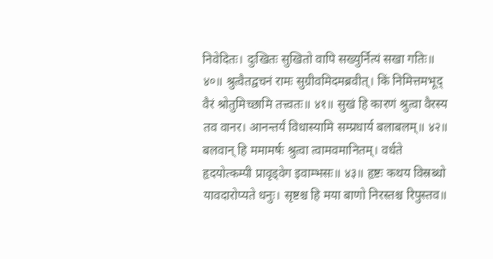निवेदितः। दुःखितः सुखितो वापि सख्युर्नित्यं सखा गतिः॥ ४०॥ श्रुत्वैतद्वचनं रामः सुग्रीवमिदमब्रवीत्। किं निमित्तमभूद् वैरं श्रोतुमिच्छामि तत्त्वतः॥ ४१॥ सुखं हि कारणं श्रुत्वा वैरस्य तव वानर। आनन्तर्यं विधास्यामि सम्प्रधार्य बलाबलम्॥ ४२॥ बलवान् हि ममामर्षः श्रुत्वा त्वामवमानितम्। वर्धते हृदयोत्कम्पी प्रावृड्वेग इवाम्भसः॥ ४३॥ हृष्टः कथय विस्रब्धो यावदारोप्यते धनुः। सृष्टश्च हि मया बाणो निरस्तश्च रिपुस्तव॥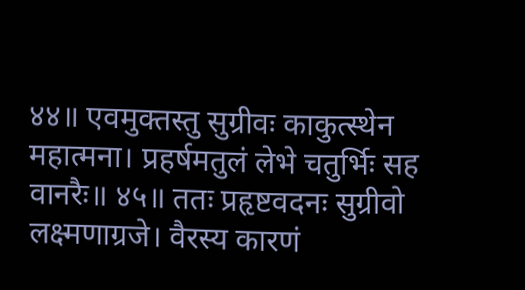४४॥ एवमुक्तस्तु सुग्रीवः काकुत्स्थेन महात्मना। प्रहर्षमतुलं लेभे चतुर्भिः सह वानरैः॥ ४५॥ ततः प्रहृष्टवदनः सुग्रीवो लक्ष्मणाग्रजे। वैरस्य कारणं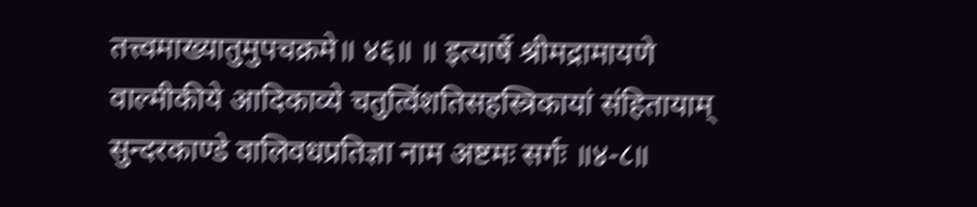तत्त्वमाख्यातुमुपचक्रमे॥ ४६॥ ॥ इत्यार्षे श्रीमद्रामायणे वाल्मीकीये आदिकाव्ये चतुत्विंशतिसहस्त्रिकायां संहितायाम् सुन्दरकाण्डे वालिवधप्रतिज्ञा नाम अष्टमः सर्गः ॥४-८॥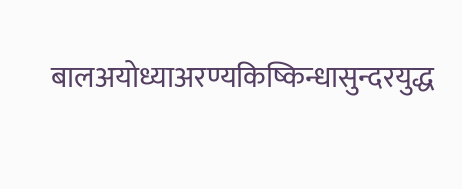बालअयोध्याअरण्यकिष्किन्धासुन्दरयुद्ध